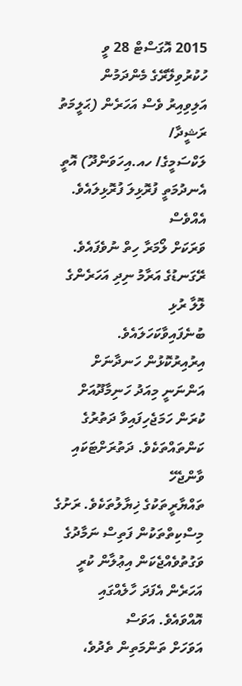2015 އޮގަސްޓް 28 ވީ
ހުކުރުވިލޭރޭގެ މެންދަމުން އަލިވިއިރު ވެސް އަހަރެން (ޙަލީމަތު ރަޝީދާ/
ލަކްސަމީގެ/ ހއ.އިހަވަންދޫ) އޮތީ އެނދުމަތީ ފުރޮޅިލަ ފުރޮޅިލައެވެ. އެއްވެސް
ވަރަކަށް ލޯމަރާ ހިތް ނުވެފައެވެ. ރޭގަނޑުގެ އަރާމު ނިދި އަހަރެންގެ ލޮލާ ރުޅި
ބުނެފައިވާކަހަލައެވެ. އިރުއިރުކޮޅުން ހަނދާނަށް އަންނަނީ މިއަދު ހަނިމާދޫއަށް
ކުރަން ހަމަޖެހިފައިވާ ދަތުރުގެ ކަންތައްތަކެވެ. ދަތުރަށްޓަކައި ވާންޖެހޭ
ތައްޔާރީތަކުގެ ޚިޔާލުތަކެވެ. ރަށުގެ މިސްކިތްތަކުން ފަތިސް ނަމާދުގެ
ވަގުތުވެއްޖެކަން އިޢުލާން ކުރީ އަހަރެން އެފަދަ ހާލެއްގައި އޮއްވައެވެ. އަވަސް
އަވަހަށް ތަންމަތިން ތެދުވެ،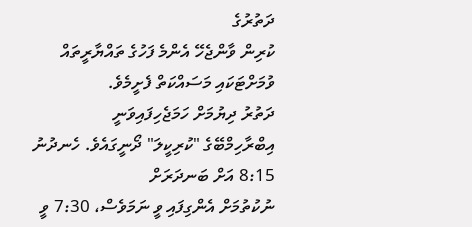ދަތުރުގެ
ކުރިން ވާންޖެހޭ އެންމެ ފަހުގެ ތައްޔާރީތައް ވުމަށްޓަކައި މަސައްކަތް ފެށީމެވެ.
ދަތުރު ދިޔުމަށް ހަމަޖެހިފައިވަނީ
އިބްރާހިމްބޭގެ "ކުރިކީލަ" ދޯނީގައެވެ. ހެނދުނު 8:15 އަށް ބަނދަރަށް
ނުކުތުމަށް އެންގިފައި ވީ ނަމަވެސް، 7:30 ވީ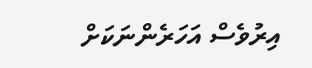އިރުވެސް އަހަރެންނަކަށް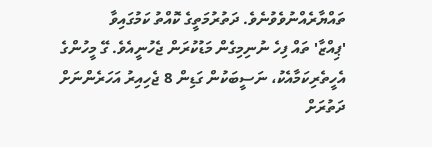ތައްޔާރެއްނުވެވުނެވެ. ދަތުރުމަތީގެ ކޮއްތު ކަމުގައިވާ
'ޕިއްޒާ' ތައް ފިހެ ނުނިމިގެން މަޑުކުރަން ޖެހުނީއެވެ. ގޭ މީހުންގެ
އެހީތެރިކަމާއެކު، ނަސީބަކުން ގަޑިން 8 ޖެހިއިރު އަހަރެންނަށް ދަތުރަށް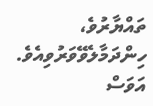ތައްޔާރުވެ، ހިންދަމާލެވޭވަރުވިއެވެ. އަވަސް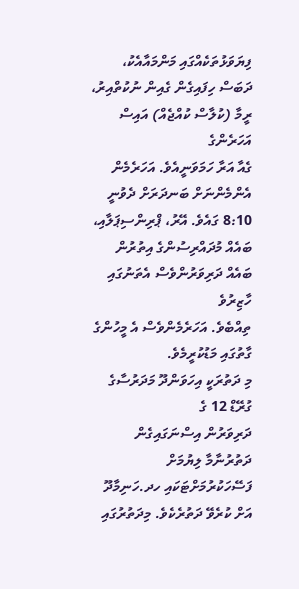ފިޔަވަޅުތަކެއްގައި މަންމައާއެކު،
ދަބަސް ހިފައިގެން ގެއިން ނުކުތްއިރު، ރީމާ (ކުލާސް ކުއްޖެއް) އައިސް އަހަރެންގެ
ގެއާ އަރާ ހަމަވަނީއެވެ. އަހަރެމެން އެންމެންނަށް ބަނދަރަށް ދެވުނީ 8:10 ގައެވެ. އޭރު، ޕްރިންސިޕަލާއި،
ބައެއް މުދައްރިސުންގެ އިތުރުން ބައެއް ދަރިވަރުންވެސް އެތަނުގައި ހާޒިރުވެ
ތިއްބެވެ. އަހަރެމެންވެސް އެ މީހުންގެ ގާތުގައި މަޑުކުރީމެވެ.
މި ދަތުރަކީ އިހަވަންދޫ މަދަރުސާގެ ގުރޭޑް 12 ގެ
ދަރިވަރުން އިސްނަގައިގެން ދަތުރުނާމާ ލިޔުމަށް ފަސޭހަކުރުމަށްޓަކައި ހދ.ހަނިމާދޫ
އަށް ކުރެވޭ ދަތުރެކެވެ. މިދަތުރުގައި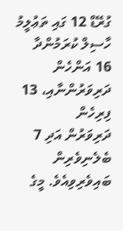ގުރޭޑް 12 ގައި ތަޢުލީމު ހާސިލް ކުރަމުންދާ
16 އަންހެން ދަރިވަރުންނާއި، 13 ފިރިހެން
ދަރިވަރުން އަދި 7 ބެލެނިވެރިން ބައިވެރިވިއެވެ. މީގެ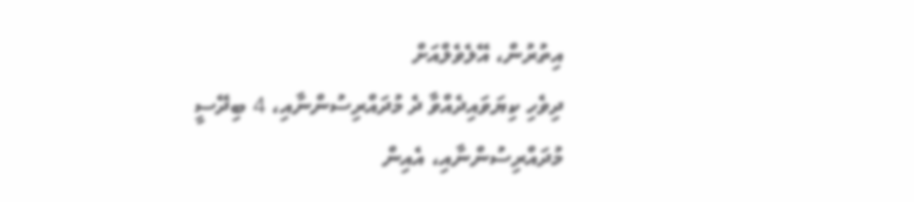އިތުރުން، އޭލެވެލްއަށް
ދިވެހި ކިޔަވައިދެއްވާ ދެ މުދައްރިސުންނާއި، 4 ބިދޭސީ މުދައްރިސުންނާއި، އެއިން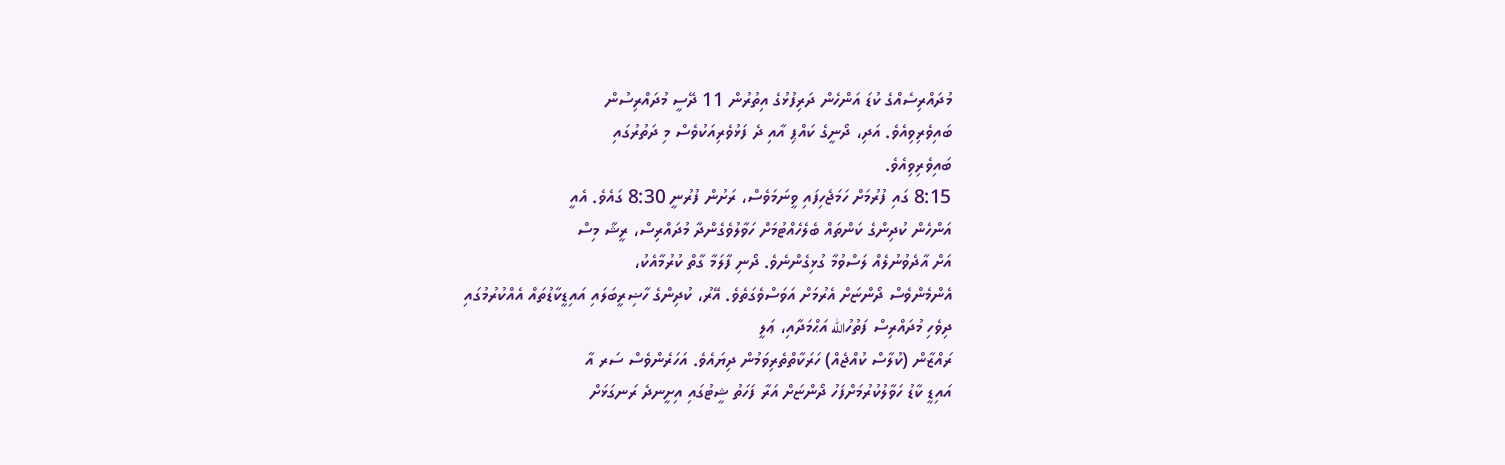މުދައްރިސެއްގެ ކުޑަ އަންހެން ދަރިފުޅުގެ އިތުރުން 11 ދޭސީ މުދައްރިސުން
ބައިވެރިވިއެވެ. އަދި، ދޯނީގެ ކައްޕި އާއި ދެ ފަޅުވެރިއަކުވެސް މި ދަތުރުގައި
ބައިވެރިވިއެވެ.
8:15 ގައި ފުރުމަށް ހަމަޖެހިފައި ވީނަމަވެސް، ރަށުން ފުރުނީ 8:30 ގައެވެ. އެއީ
އަންހެން ކުދިންގެ ކަންތައް ބެލެހެއްޓުމަށް ހަވާލުވެގެންދާ މުދައްރިސް، ރީޝާ މިސް
އަށް އާދެވުނުލެއް ލަސްވުމާ ގުޅިގެންނެވެ. ދޯނި ފާލަމާ ގާތް ކުރުމާއެކު،
އެންމެންވެސް ދޯންޏަށް އެރުމަށް އަވަސްވެގަތެވެ. އޭރު، ކުދިންގެ ހާޟިރީބަލައި އައިޑީކާޑުތައް އެއްކުރުމުގައި
ދިވެހި މުދައްރިސް ފަތުހުالله އަޙްމަދާއި، ޢަލީ
ރައްޒާން (ކުލާސް ކުއްޖެއް) ހަރަކާތްތެރިވަމުން ދިޔައެވެ. އަހަރެންވެސް ސަރ އާ
އައިޑީ ކާޑު ހަވާލުކުރުމަށްފަހު ދޯންޏަށް އަރާ ފަހަތު ޝީޓުގައި އިށީނދެ ރަނގަޅަށް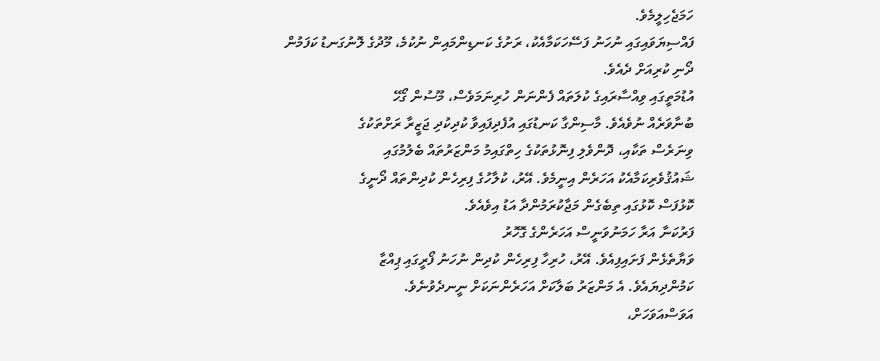ހަމަޖެހިލީމެވެ.
ފައްސިޔަވައިގައި ނުހަނު ފަސޭހަކަމާއެކު، ރަށުގެ ކަނޑިންމައިން ނުކުމެ، މޫދުގެ ލޮނުގަނޑު ކަފަމުން ދޯނި ކުރިއަށް ދެއެވެ.
އުޑުމަތީގައި ވިއްސާރައިގެ ކުލަތައް ފެންނަން ހުރިނަމަވެސް، މޫސުން ގޯހޭ
ބުނާވަރެއް ނުވެއެވެ. މާސިންގާ ކަނޑުގައި އުފެދިފައިވާ ކުދިކުދި ޖަޒީރާ ރަށްތަކުގެ
ވިނަރެސް ތަކާއި، ދޮންވެލި ފިނޮޅުތަކުގެ ހިތްގައިމު މަންޒަރުތައް ބެލުމުގައި
ޝައުޤުވެރިކަމާއެކު އަހަރެން އިނީމެވެ. އޭރު، ކުލާހުގެ ފިރިހެން ކުދިންތައް ދޯނީގެ
ކޮޅުފަސް ކޮޅުގައި ތިބެގެން މަޖާކުރަމުންދާ އަޑު އިވެއެވެ.
ފަރުކަނާ އަރާ ހަމަނުވަނީސް އަހަރެންގެ ގޮހޮރު
ވަޔާތެޅެން ފަށައިފިއެވެ. އޭރު، ހުރިހާ ފިރިހެން ކުދިން ނުހަނު ފޯރީގައި ޕިއްޒާ
ކަމުންދިޔައެވެ. އެ މަންޒަރު ބަލާކަށް އަހަރެންނަކަށް ނީނދެވުނެވެ.
އަވަސްއަވަހަށް،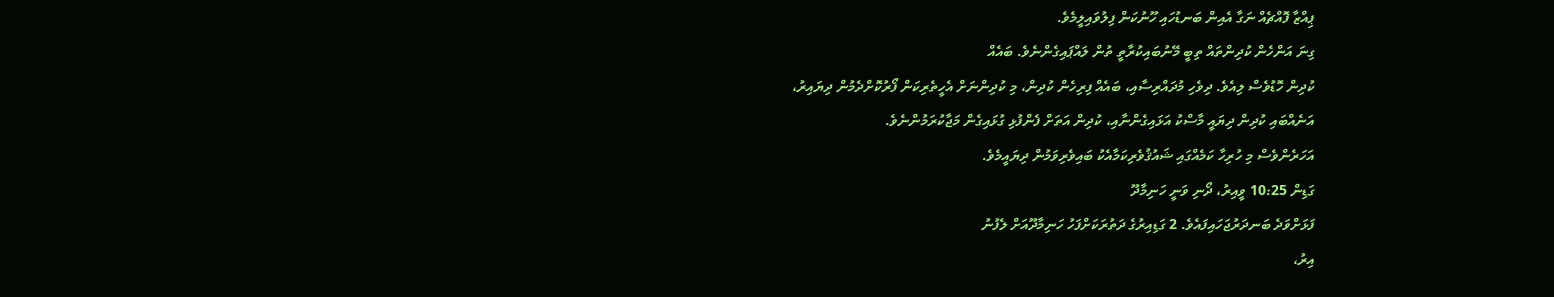ޕިއްޒާ ފޮއްޗެއް ނަގާ އެއިން ބަނޑުހައި ހޫނުކަން ފިލުވައިލީމެވެ.
ގިނަ އަންހެން ކުދިންތައް ތިބީ މޭނުބައިކުރާތީ ތުން ލައްޕައިގެންނެވެ. ބައެއް
ކުދިން ހޮޑުވެސް ލިއެވެ. ދިވެހި މުދައްރިސާއި، ބައެއް ފިރިހެން ކުދިން، މި ކުދިންނަށް އެހީތެރިކަން ފޯރުކޮށްދެމުން ދިޔައިރު،
އަނެއްބައި ކުދިން ދިޔައީ މާސްކު އަޅައިގެންނާއި، ކުދިން އަތަށް ފެންފުޅި ގުޅައިގެން މަޖާކުރަމުންނެވެ.
އަހަރެންވެސް މި ހުރިހާ ކަމެއްގައި ޝައުޤުވެރިކަމާއެކު ބައިވެރިވަމުން ދިޔައީމެވެ.
ގަޑިން 10:25 ވީއިރު، ދޯނި ވަނީ ހަނިމާދޫ
ފަޅަށްވަދެ ބަނދަރުޖަހައިފައެވެ. 2 ގަޑިއިރުގެ ދަތުރަކަށްފަހު ހަނިމާދޫއަށް ލެފުނު
އިރު،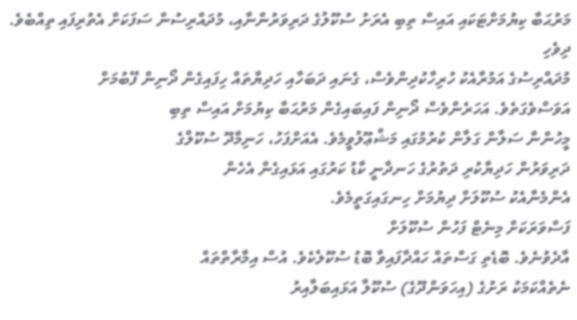މަރުޙަބާ ކިޔުމަށްޓަކައި އައިސް ތިބި އެރަށު ސުކޫލުގެ ދަރިވަރުންނާއި، މުދައްރިސުން ސަފަކަށް އެތުރިފައި ތިއްބެވެ. ދިވެހި
މުދައްރިސުގެ އަމުރާއެކު ހުރިހާކުދިންވެސް، ގެނައި ދަބަހާއި ހަދިޔާތައް ހިފައިގެން ދޯނިން ފޭބުމަށް
އަވަސްވެގަތެވެ. އަހަރެންވެސް ދޯނިން ފައިބައިގެން މަރުޙަބާ ކިޔުމަށް އައިސް ތިބި
މީހުންނާ ސަލާން ގަލާން ކުރުމުގައި މަޝްޢޫލުވީމެވެ. އެއަށްފަހު، ހަނިމާދޫ ސުކޫލްގެ
ދަރިވަރުން ހަދިޔާކުރި ދަތުރުގެ ހަނދާނީ ކާޑު ކަރުގައި އަޅައިގެން އެހެން
އެންމެނާއެކު ސުކޫލަށް ދިޔުމަށް ހިނގައިގަތީމެވެ.
ފަސްވަރަކަށް މިނެޓް ފަހުން ސުކޫލަށް
އާދެވުނެވެ. ބޮޑެތި ގަސްތައް ހައްދާފައިވާ ބޮޑު ސުކޫލެކެވެ. އުސް އިމާރާތްތައް
ނެތެއްކަމަކު ރަށުގެ (އިހަވަންދޫގެ) ސުކޫލާ އަޅައިބަލާއިރު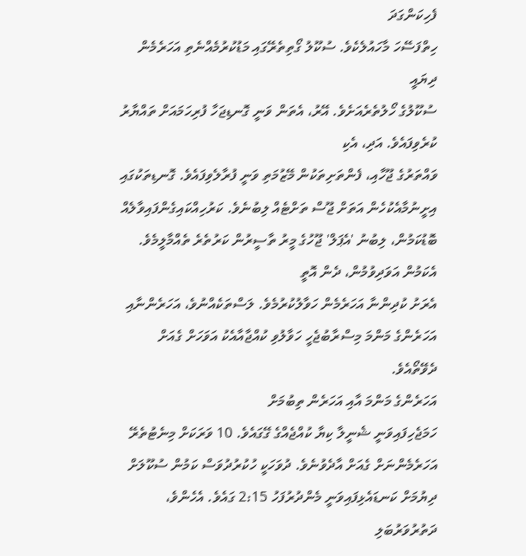ފެހިކަންގަދަ
ހިތްފަސޭހަ މާހައުލެކެވެ. ސުކޫލު ގޯތިތެރޭގައި މަޑުކުރުމެއްނެތި އަހަރެމެން ދިޔައީ
ސުކޫލުގެ ހޯލުތެރެއަށެވެ. އޭރު، އެތަން ވަނީ ގޮނޑިޖަހާ ފުރިހަމައަށް ތައްޔާރު ކުރެވިފައެވެ. އަދި، އެކި
ވައްތަރުގެ ޖޫހާއި، ފެންތަށިތަކުން މޭޒުމަތި ވަނީ ފުރާލެވިފައެވެ. ގޮނޑިތަކުގައި
އިށީނުމާއެކުހެން އަތަށް ޖޫސް ތަށްޓެއް ލިބުނެވެ. ކަރުހިއްކައިގެންފައިވާލެއް
ބޮޑުކަމުން، ލިބުނު 'އެޕަލް' ޖޫހުގެ މީރު ތާސީރުން ކަރުތެރެ ތެއްމާލީމެވެ.
އެކަމުން އަވަދިވުމުން، ދެން އޮތީ
އެރަށު ކުދިންނާ އަހަރެމެން ހަވާލުކުރުމެވެ. ލަސްތަކެއްނުވެ، އަހަރެންނާއި
އަހަރެންގެ މަންމަ މިސްރާބުޖެހީ ހަވާލުވި ކުއްޖާއާއެކު އަވަހަށް ގެއަށް
ދެވޭތޯއެވެ.
އަހަރެންގެ މަންމަ އާއި އަހަރެން ތިބުމަށް
ހަމަޖެހިފައިވަނީ ޝެނީލާ ކިޔާ ކުއްޖެއްގެ ގޭގައެވެ. 10 ވަރަކަށް މިނެޓުތެރޭ
އަހަރެމެންނަށް ގެއަށް އާދެވުނެވެ. ދުވަހަކީ ހުކުރުދުވަސް ކަމުން ސުކޫލަށް
ދިޔުމަށް ކަނޑައެޅިފައިވަނީ މެންދުރުފަހު 2:15 ގައެވެ. އެހެންވެ، ދަތުރުވަރުބަލި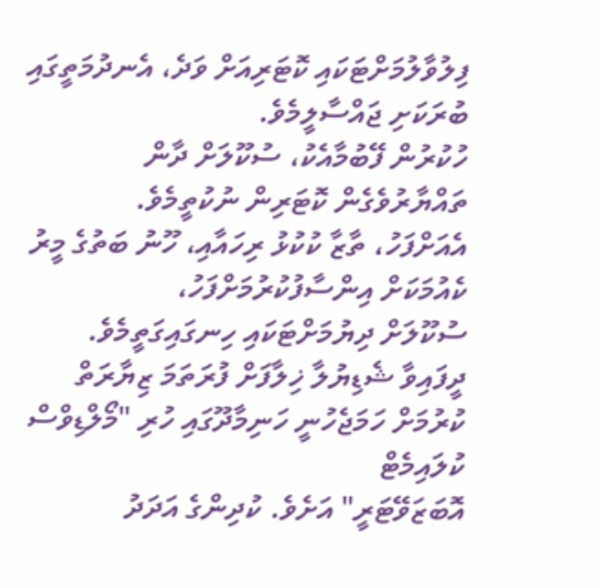ފިލުވާލުމަށްޓަކައި ކޮޓަރިއަށް ވަދެ، އެނދުމަތީގައި ބުރަކަށި ޖައްސާލީމެވެ.
ހުކުރުން ފޭބުމާއެކު، ސުކޫލަށް ދާން ތައްޔާރުވެގެން ކޮޓަރިން ނުކުތީމެވެ.
އެއަށްފަހު، ތާޒާ ކުކުޅު ރިހައާއި، ހޫނު ބަތުގެ މީރު ކެއުމަކަށް އިންސާފުކުރުމަށްފަހު،
ސުކޫލަށް ދިޔުމަށްޓަކައި ހިނގައިގަތީމެވެ.
ދީފައިވާ ޝެޑިޔުލާ ޚިލާފަށް ފުރަތަމަ ޒިޔާރަތް
ކުރުމަށް ހަމަޖެހުނީ ހަނިމާދޫގައި ހުރި "މޯލްޑިވްސް ކުލައިމެޓް
އޮބަޒަވޭޓަރީ" އަށެވެ. ކުދިންގެ އަދަދު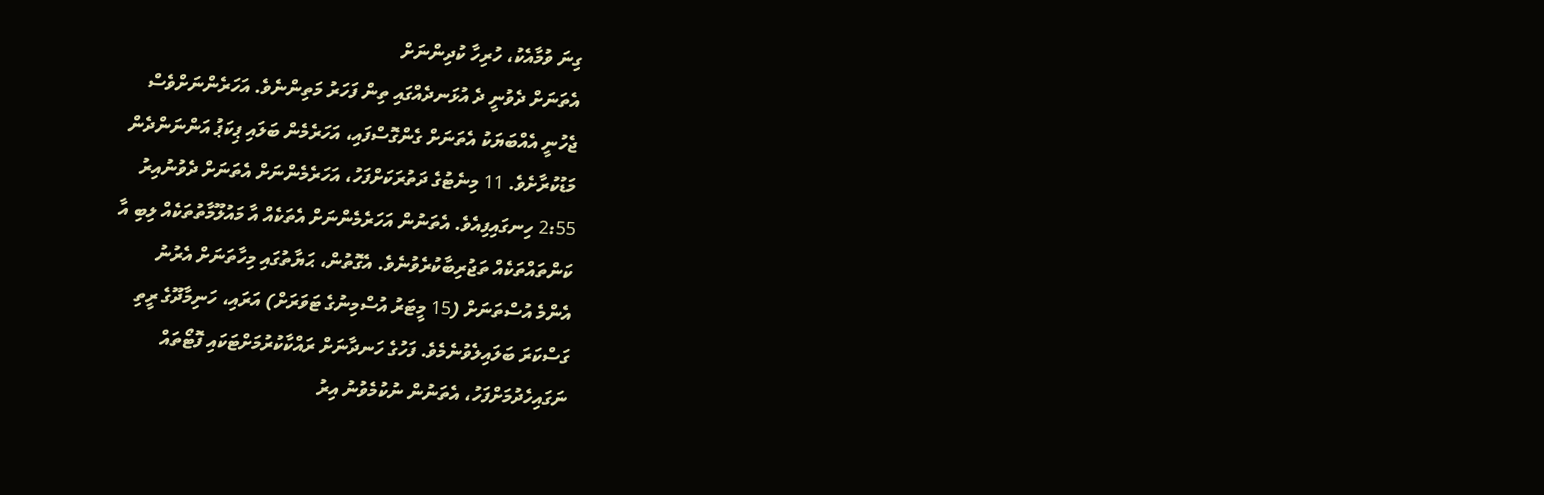ގިނަ ވުމާއެކު، ހުރިހާ ކުދިންނަށް
އެތަނަށް ދެވުނީ ދެ އުޅަނދެއްގައި ތިން ފަހަރު މަތިންނެވެ. އަހަރެންނަށްވެސް
ޖެހުނީ އެއްބަޔަކު އެތަނަށް ގެންގޮސްފައި، އަހަރެމެން ބަލައި ޕިކަޕު އަންނަންދެން
މަޑުކުރާށެވެ. 11 މިނެޓުގެ ދަތުރަކަށްފަހު، އަހަރެމެންނަށް އެތަނަށް ދެވުނުއިރު
2:55 ހިނގައިފިއެވެ. އެތަނުން އަހަރެމެންނަށް އެތަކެއް އާ މައުލޫމާތުތަކެއް ލިބި އާ
ކަންތައްތަކެއް ތަޖުރިބާކުރެވުނެވެ. އެގޮތުން، ޙަޔާތުގައި މިހާތަނަށް އެރުނު
އެންމެ އުސްތަނަށް (15 މީޓަރު އުސްމިނުގެ ޓަވަރަށް) އަރައި، ހަނިމާދޫގެ ރީތި
ގަސްކަރަ ބަލައިލެވުނެމެވެ. ފަހުގެ ހަނދާނަށް ރައްކާކުރުމަށްޓަކައި ފޮޓޯތައް
ނަގައިހެދުމަށްފަހު، އެތަނުން ނުކުމެވުނު އިރު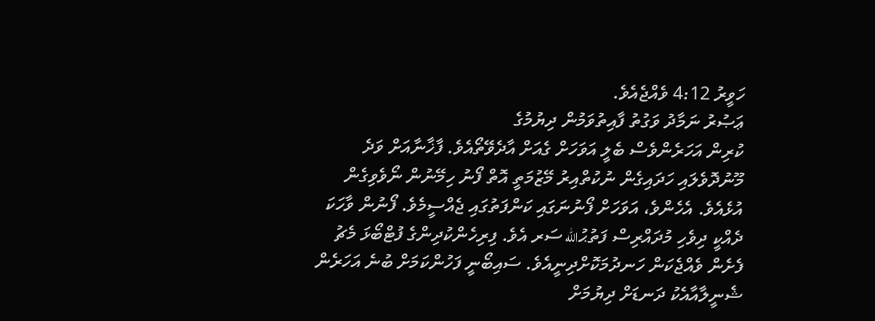ހަވީރު 4:12 ވެއްޖެއެވެ.
ޢަޞުރު ނަމާދު ވަގުތު ފާއިތުވަމުން ދިޔުމުގެ
ކުރިން އަހަރެންވެސް ބެލީ އަވަހަށް ގެއަށް އާދެވޭތޯއެވެ. ފާޚާނާއަށް ވަދެ
މޫނުދޮވެލައި ހަދައިގެން ނުކުތްއިރު މޭޒުމަތީ އޮތް ފޯނު ހިމޭނުން ނޯވެވިގެން
އުޅެއެވެ. އެހެންވެ، އަވަހަށް ފޯނުނަގައި ކަންފަތުގައި ޖެއްސީމެވެ. ފޯނުން ވާހަކަ
ދެއްކީ ދިވެހި މުދައްރިސް ފަތުޙުالله ސަރ އެވެ. ފިރިހެންކުދިންގެ ފުޓްބޯޅަ މެޗު
ފެށެން ވެއްޖެކަން ހަނދުމަކޮށްދިނީއެވެ. ސައިބޯނީ ފަހުންކަމަށް ބުނެ އަހަރެން
ޝެނީލާއާއެކު ދަނޑަށް ދިޔުމަށް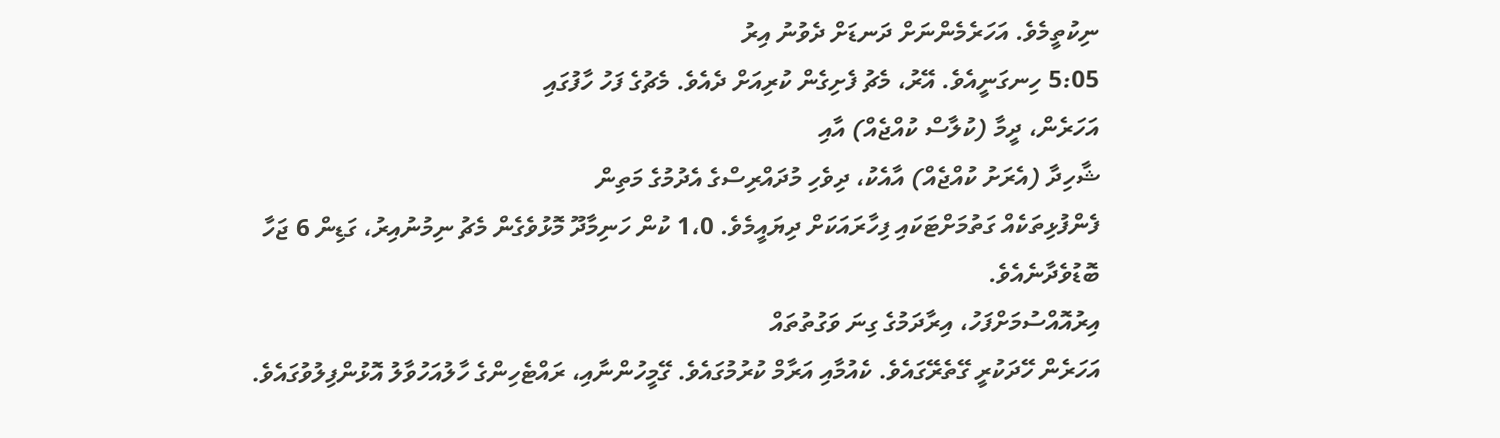ނިކުތީމެވެ. އަހަރެމެންނަށް ދަނޑަށް ދެވުނު އިރު
5:05 ހިނގަނީއެވެ. އޭރު، މެޗު ފެށިގެން ކުރިއަށް ދެއެވެ. މެޗުގެ ފަހު ހާފުގައި
އަހަރެން، ދީމާ (ކުލާސް ކުއްޖެއް) އާއި
ޝާހިދާ (އެރަށު ކުއްޖެއް) އާއެކު، ދިވެހި މުދައްރިސްގެ އެދުމުގެ މަތިން
ފެންފުޅިތަކެއް ގަތުމަށްޓަކައި ފިހާރައަކަށް ދިޔައީމެވެ. 1،0 ކުން ހަނިމާދޫ މޮޅުވެގެން މެޗު ނިމުނުއިރު، ގަޑިން 6 ޖަހާ
ބޮޑުވެދާނެއެވެ.
އިރުއޮއްސުމަށްފަހު، އިރާދަމުގެ ގިނަ ވަގުތުތައް
އަހަރެން ހޭދަކުރީ ގޭތެރޭގައެވެ. ކެއުމާއި އަރާމް ކުރުމުގައެވެ. ގޭމީހުންނާއި، ރައްޓެހިންގެ ހާލުއަހުވާލު އޮޅުންފިލުވުގައެވެ.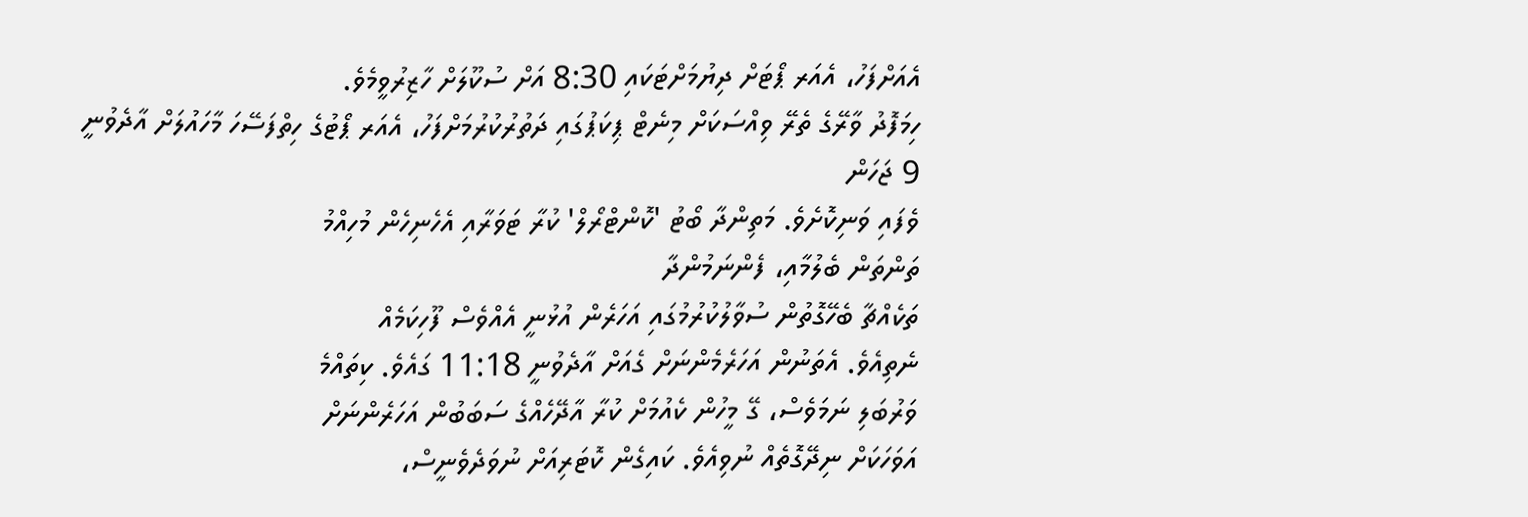އެއަށްފަހު، އެއަރ ޕޯޓަށް ދިޔުމަށްޓަކައި 8:30 އަށް ސުކޫލަށް ހާޒިރުވީމެވެ.
ހިމަފޮދު ވާރޭގެ ތެރޭ ވިއްސަކަށް މިނެޓް ޕިކަޕުގައި ދަތުރުކުރުމަށްފަހު، އެއަރ ޕޯޓުގެ ހިތްފަސޭހަ މާހައުލަށް އާދެވުނީ 9 ޖަހަން
ވެފައި ވަނިކޮށެވެ. މަތިންދާ ބޯޓު 'ކޮންޓްރޯލް' ކުރާ ޓަވަރާއި އެހެނިހެން މުހިއްމު
ތަންތަން ބެލުމާއި، ފެންނަމުންދާ
ތަކެއްޗާ ބެހޭގޮތުން ސުވާލުކުރުމުގައި އަހަރެން އުޅުނީ އެއްވެސް ފޫހިކަމެއް
ނެތިއެވެ. އެތަނުން އަހަރެމެންނަށް ގެއަށް އާދެވުނީ 11:18 ގައެވެ. ކިތައްމެ
ވަރުބަލި ނަމަވެސް، ގޭ މީހުން ކެއުމަށް ކުރާ އާދޭހެއްގެ ސަބަބުން އަހަރެންނަށް
އަވަހަކަށް ނިދޭގޮތެއް ނުވިއެވެ. ކައިގެން ކޮޓަރިއަށް ނުވަދެވެނީސް،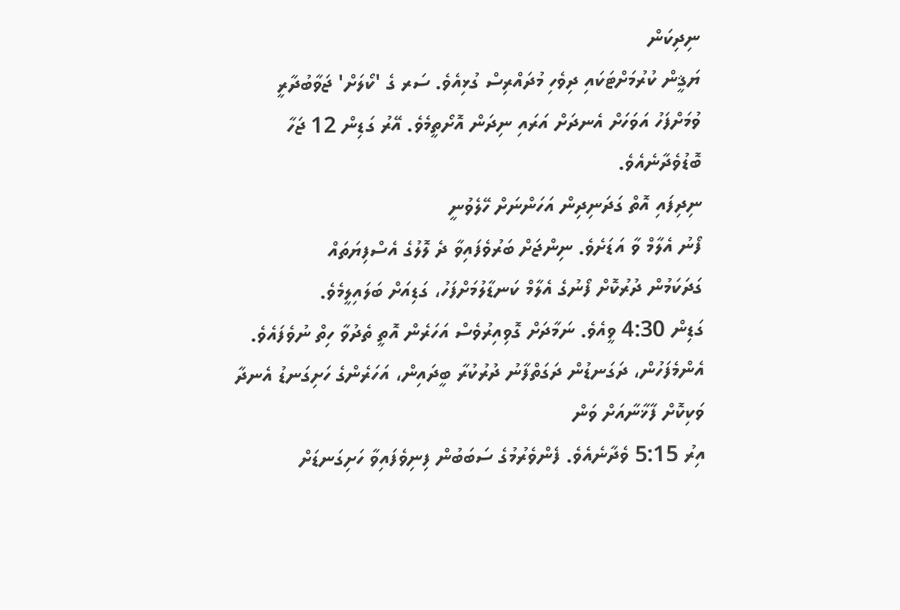ނިދިކަން
ޔަޤީން ކުރުމަށްޓަކައި ދިވެހި މުދައްރިސް ގުޅިއެވެ. ސަރ ގެ 'ކޯލަށް' ޖަވާބުދާރީ
ވުމަށްފަހު އަވަހަށް އެނދަށް އަރައި ނިދަން އޮށޯތީމެވެ. އޭރު ގަޑިން 12 ޖަހާ
ބޮޑުވެދާނެއެވެ.
ނިދިފައި އޮތް ގަދަނިދިން އަހަންނަށް ހޭލެވުނީ
ފޯނު އެލާމް ވާ އަޑަށެވެ. ނިންޖަށް ބަރުވެފައިވާ ދެ ލޮލުގެ އެސްފިޔަތައް
ގަދަކަމުން ދުރުކޮށް ފޯނުގެ އެލާމް ކަނޑާލުމަށްފަހު، ގަޑިއަށް ބަލައިލީމެވެ.
ގަޑިން 4:30 ވީއެވެ. ނަމާދަށް ގޮވިއިރުވެސް އަހަރެން އޮތީ ތެދުވާ ހިތް ނުވެފައެވެ.
އެންމެފަހުން، ދަގަނޑުން ދަގަތްފާނު ދުރުކުރާ ބީދައިން، އަހަރެންގެ ހަށިގަނޑު އެނދާ ވަކިކޮށް ފާޚާނާއަށް ވަން
އިރު 5:15 ވެދާނެއެވެ. ފެންވެރުމުގެ ސަބަބުން ފިނިވެފައިވާ ހަށިގަނޑަށް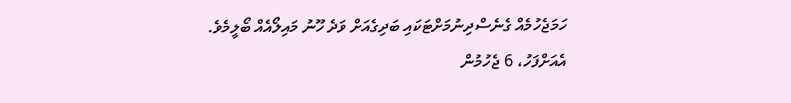ހަމަޖެހުމެއް ގެނެސްދިނުމަށްޓަކައި ބަދިގެއަށް ވަދެ ހޫނު މައިލޯއެއް ބޯލީމެވެ.
އެއަށްފަހު، 6 ޖެހުމުން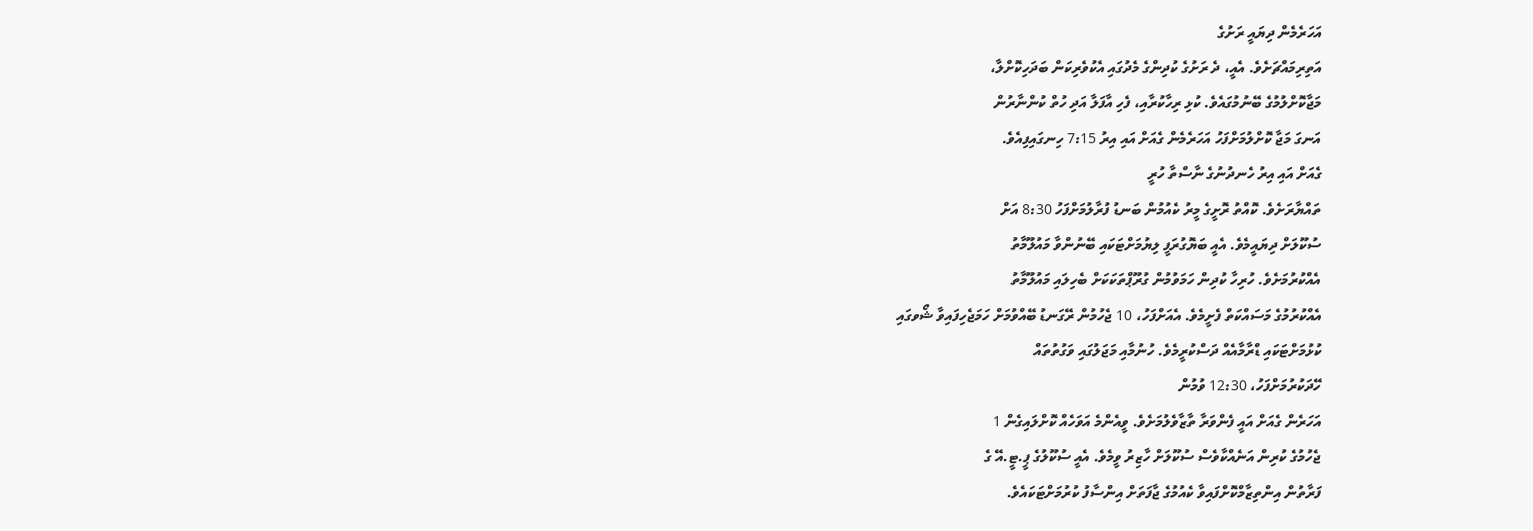އަހަރެމެން ދިޔައީ ރަށުގެ
އަތިރިމައްޗަށެވެ. އެއީ، ދެ ރަށުގެ ކުދިންގެ މެދުގައި އެކުވެރިކަން ބަދަހިކޮށްލާ،
މަޖާކޮށްލުމުގެ ބޭނުމުގައެވެ. ކުޅި ރިހާކުރާއި، ފެހި އާފަލާ އަދި ހުތް ކުންނާރުން
އަނގަ މަޖާ ކޮށްލުމަށްފަހު އަހަރެމެން ގެއަށް އައި އިރު 7:15 ހިނގައިފިއެވެ.
ގެއަށް އައި އިރު ހެނދުނުގެ ނާސްތާ ހުރީ
ތައްޔާރަށެވެ. ކޮއްތު ރޮށީގެ މީރު ކެއުމުން ބަނޑު ފުރާލުމަށްފަހު 8:30 އަށް
ސުކޫލަށް ދިޔައީމެވެ. އެއީ ބަޔޮގުރަފީ ލިޔުމަށްޓަކައި ބޭނުންވާ މައުލޫމާތު
އެއްކުރުމަށެވެ. ހުރިހާ ކުދިން ހަމަވުމުން ގުރޫޕްތަކަކަށް ބެހިލައި މައުލޫމާތު
އެއްކުރުމުގެ މަސައްކަތް ފެށީމެވެ. އެއަށްފަހު، 10 ޖެހުމުން ރޭގަނޑު ބޭއްވުމަށް ހަމަޖެހިފައިވާ ޝޯވގައި
ކުޅުމަށްޓަކައި ޑްރާމާއެއް ދަސްކުރީމެވެ. ހުނުމާއި މަޖަލުގައި ވަގުތުތައް
ހޭދަކުރުމަށްފަހު، 12:30 ވުމުން
އަހަރެން ގެއަށް އައީ ފެންވަރާ ތާޒާވެލުމަށެވެ. ވީއެންމެ އަވަހެއް ކޮށްލައިގެން 1
ޖެހުމުގެ ކުރިން އަނެއްކާވެސް ސުކޫލަށް ހާޒިރު ވީމެވެ. އެއީ ސުކޫލުގެ ޕީ.ޓީ.އޭ ގެ
ފަރާތުން އިންތިޒާމްކޮށްފައިވާ ކެއުމުގެ ޖާފަތަށް އިންސާފު ކުރުމަށްޓަކައެވެ.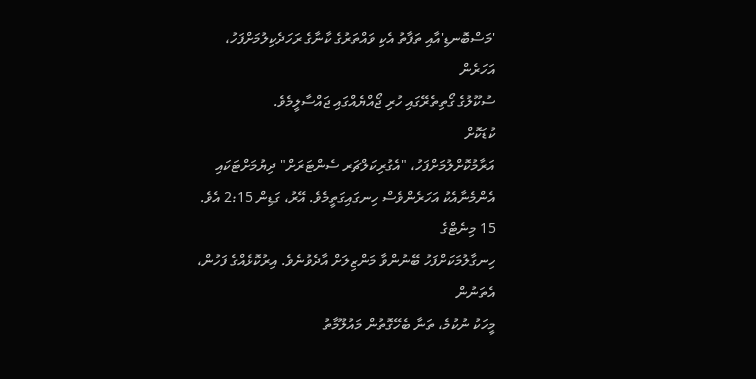'މަސްބޮނޑި'އާއި ތަފާތު އެކި ވައްތަރުގެ ކާނާގެ ރަހަދެކިލުމަށްފަހު، އަހަރެން
ސުކޫލުގެ ގޯތިތެރޭގައި ހުރި ޖޯއްޔެއްގައި ޖައްސާލީމެވެ.
ކުޑަކޮށް
އަރާމުކޮށްލުމަށްފަހު، "އެގުރިކަލްޗަރ ސެންޓަރަށް" ދިޔުމަށްޓަކައި
އެންމެނާއެކު އަހަރެންވެސް ހިނގައިގަތީމެވެ. އޭރު، ގަޑިން 2:15 އެވެ. 15 މިނެޓްގެ
ހިނގާލުމަކަށްފަހު ބޭނުންވާ މަންޒިލަށް އާދެވުނެވެ. އިރުކޮޅެއްގެ ފަހުން، އެތަނުން
މީހަކު ނުކުމެ، ތަނާ ބެހޭގޮތުން މައުލޫމާތު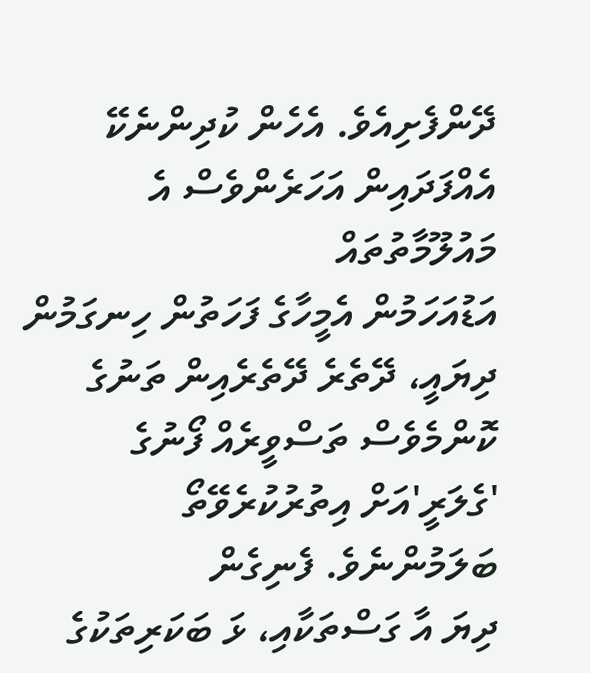ދޭންފެށިއެވެ. އެހެން ކުދިންނެކޭ އެއްފަދައިން އަހަރެންވެސް އެ މައުލޫމާތުތައް
އަޑުއަހަމުން އެމީހާގެ ފަހަތުން ހިނގަމުން ދިޔައީ، ދޭތެރެ ދޭތެރެއިން ތަނުގެ
ކޮންމެވެސް ތަސްވީރެއް ފޯނުގެ 'ގެލަރީ'އަށް އިތުރުކުރެވޭތޯ ބަލަމުންނެވެ. ފެނިގެން
ދިޔަ އާ ގަސްތަކާއި، ޅަ ބަކަރިތަކުގެ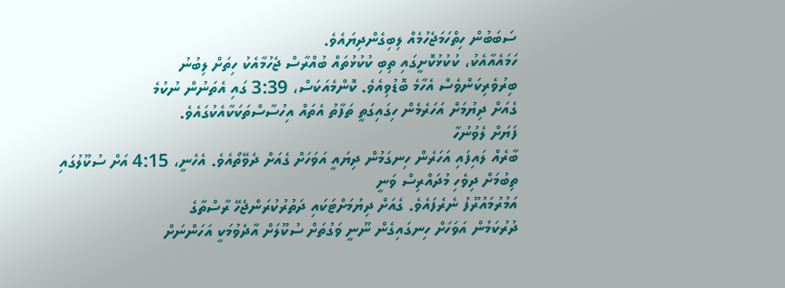ސަބަބުން ހިތްހަމަޖެހުމެއް ލިބިގެންދިޔައެވެ.
ހަމައެއާއެކު، ކުކުޅުކޮށީގައި ތިބި ކުކުޅުތައް ބުއްރާސް ޖެހުމާއެކު ހިތަށް ލިބުނު
ބިރުވެރިކަންވެސް އެހާމެ ބޮޑުވިއެވެ. ކޮންމެއަކަސް، 3:39 ގައި އެތަނުން ނުކުމެ
ގެއަށް ދިޔުމަށް އަހަރެމެން ހިގައިގަތީ ތަފާތު އެތައް އިހުސާސްތަކަކާއެކުގައެވެ.
ފަޔަށް ލެވުނުހާ
ބާރެއް ލައިފައި އަހަރެން ހިނގަމުން ދިޔައީ އަވަހަށް ގެއަށް ދެވޭތޯއެވެ. އެހެނީ، 4:15 އަށް ސުކޫލުގައި ތިބުމަށް ދިވެހި މުދައްރިސް ވަނީ
އަމުރުމައުރޫފު ނެރެފައެވެ. ގެއަށް ދިޔުމަށްޓަކައި ދަތުރުކުރަންޖެހޭ ރާސްތާގެ
ދުރުކަމުން އަވަހަށް ހިނގައިގެން ނޫނީ ވަގުތަށް ސުކޫލަށް އާދެވުމަކީ އަހަންނަށް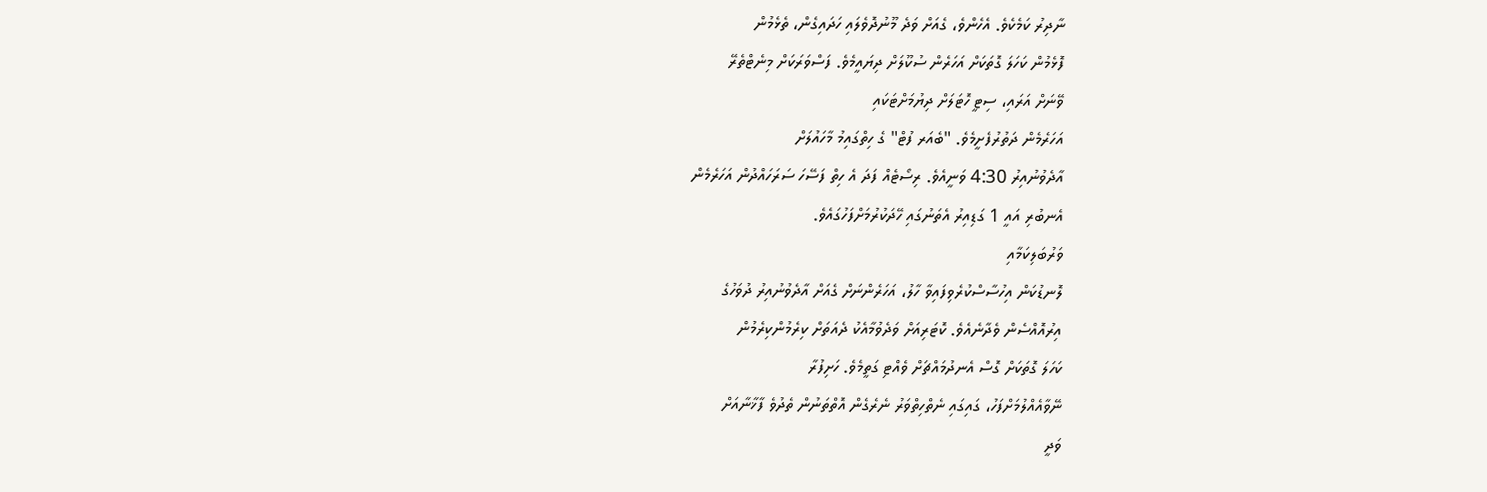ނާދިރު ކަމެކެވެ. އެހެންވެ، ގެއަށް ވަދެ މޫނުދޮވެލައި ހަދައިގެން، ތެޅެމުން
ފޮޅެމުން ކަހަލަ ގޮތަކަށް އަހަރެން ސުކޫލަށް ދިޔައީމެވެ. ފަސްވަރަކަށް މިނެޓްތެރޭ
ވޭނަށް އަރައި، ސިޓީ ހޮޓަލަށް ދިޔުމަށްޓަކައި
އަހަރެމެން ދަތުރުފެށީމެވެ. "ބެއަރ ފުޓް" ގެ ހިތްގައިމު މާހައުލަށް
އާދެވުނުއިރު 4:30 ވަނީއެވެ. ރިސޯޓެއް ފަދަ އެ ހިތް ފަސޭހަ ސަރަހައްދުން އަހަރެމެން
އެނބުރި އައީ 1 ގަޑިއިރު އެތަނުގައި ހޭދަކުރުމަށްފަހުގައެވެ.
ވަރުބަލިކަމާއި
ލޮނޑުކަން އިހުސާސްކުރެވިފައިވާ ހާލު، އަހަރެންނަށް ގެއަށް އާދެވުނުއިރު ދުވަހުގެ
އިރުއޮއްސެން ވެދާނެއެވެ. ކޮޓަރިއަށް ވަދެވުމާއެކު ދެއަތަށް ކިރެމުންކިރެމުން
ކަހަލަ ގޮތަކަށް ގޮސް އެނދުމައްޗަށް ވެއްޓި ގަތީމެވެ. ހަށިފުރާ
ނޭވާއެއްލުމަށްފަހު، ގައިގައި ނެތްހިތްވަރު ނެރެގެން އޮތްތަނުން ތެދުވެ ފާޚާނާއަށް
ވަދީ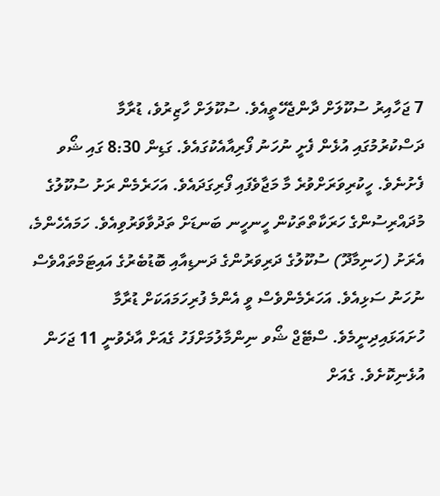7 ޖަހާއިރު ސުކޫލަށް ދާންޖެހޭތީއެވެ. ސުކޫލަށް ހާޒިރުވެ، ޑުރާމާ
ދަސްކުރުމުގައި އުޅެން ފެށީ ނުހަނު ފޯރިއާއެކުގައެވެ. ގަޑިން 8:30 ގައި ޝޯވ
ފެށުނެވެ. ހީކުރިވަރަށްވުރެ މާ މަޖާވެފައި ފޯރިގަދައެވެ. އަހަރެމެން ރަށު ސުކޫލުގެ
މުދައްރިސުންގެ ހަރަކާތްތަކުން ހީނހީނ ބަނޑަށް ތަދުވާވަރުވިއެވެ. ހަމައެހެންމެ،
އެރަށު (ހަނިމާދޫ) ސުކޫލުގެ ދަރިވަރުންގެ ދަނޑިއާއި ބޮޑުބެރުގެ އައިޓަމްތައްވެސް
ނުހަނު ސަޅިއެވެ. އަހަރެމެންވެސް ވީ އެންމެ ފުރިހަމައަކަށް ޑުރާމާ
ހުށައަޅައިދިނީމެވެ. ސްޓޭޖް ޝޯވ ނިންމާލުމަށްފަހު ގެއަށް އާދެވުނީ 11 ޖަހަން
އުޅެނިކޮށެވެ. ގެއަށް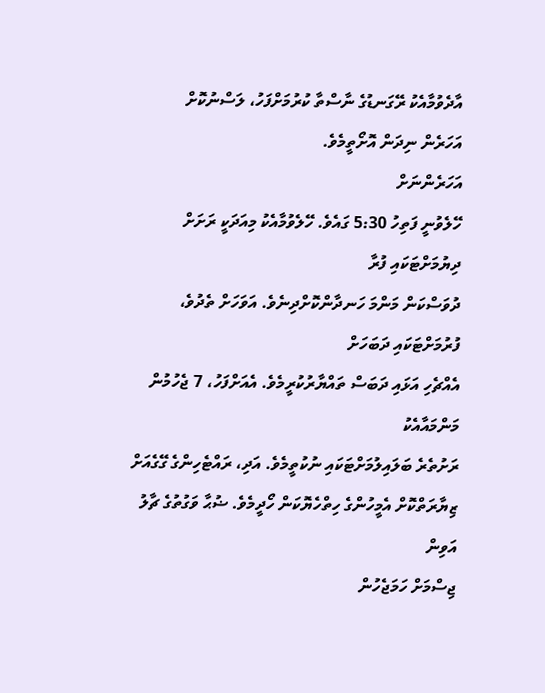އާދެވުމާއެކު ރޭގަނޑުގެ ނާސްތާ ކުރުމަށްފަހު، ލަސްނުކޮށް
އަހަރެން ނިދަން އޮށޯތީމެވެ.
އަހަރެންނަށް
ހޭލެވުނީ ފަތިހު 5:30 ގައެވެ. ހޭލެވުމާއެކު މިއަދަކީ ރަށަށް ދިޔުމަށްޓަކައި ފުރާ
ދުވަސްކަން މަންމަ ހަނދާންކޮށްދިނެވެ. އަވަހަށް ތެދުވެ، ފުރުމަށްޓަކައި ދަބަހަށް
އެއްޗެހި އަޅައި ދަބަސް ތައްޔާރުކުރީމެވެ. އެއަށްފަހު، 7 ޖެހުމުން މަންމައާއެކު
ރަށުތެރެ ބަލައިލުމަށްޓަކައި ނުކުތީމެވެ. އަދި، ރައްޓެހިންގެ ގޭގެއަށް
ޒިޔާރަތްކޮށް އެމީހުންގެ ހިތްހެޔޮކަން ހޯދީމެވެ. ޟުޙާ ވަގުތުގެ ޗާލު އަވިން
ޖިސްމަށް ހަމަޖެހުން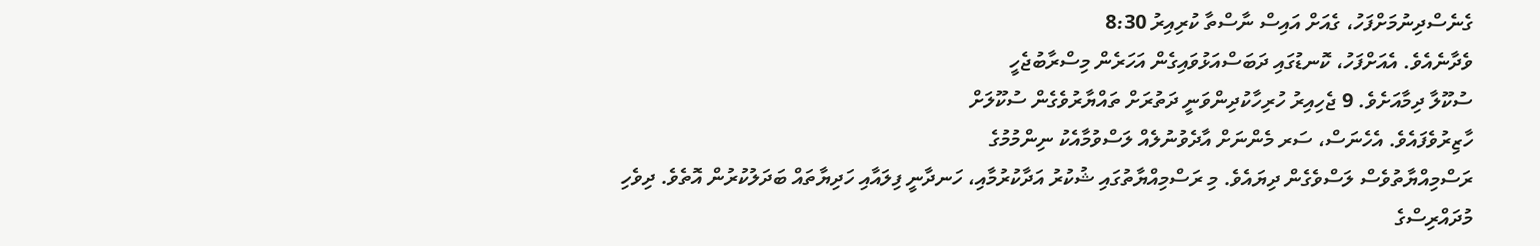ގެނެސްދިނުމަށްފަހު، ގެއަށް އައިސް ނާސްތާ ކުރިއިރު 8:30
ވެދާނެއެވެ. އެއަށްފަހު، ކޮނޑުގައި ދަބަސްއަޅުވައިގެން އަހަރެން މިސްރާބުޖެހީ
ސުކޫލާ ދިމާއަށެވެ. 9 ޖެހިއިރު ހުރިހާކުދިންވަނީ ދަތުރަށް ތައްޔާރުވެގެން ސުކޫލަށް
ހާޒިރުވެފައެވެ. އެހެނަސް، ސަރ މެންނަށް އާދެވުނުލެއް ލަސްވުމާއެކު ނިންމުމުގެ
ރަސްމިއްޔާތުވެސް ލަސްވެގެން ދިޔައެވެ. މި ރަސްމިއްޔާތުގައި ޝުކުރު އަދާކުރުމާއި، ހަނދާނީ ފިލައާއި ހަދިޔާތައް ބަދަލުކުރުން އޮތެވެ. ދިވެހި
މުދައްރިސްގެ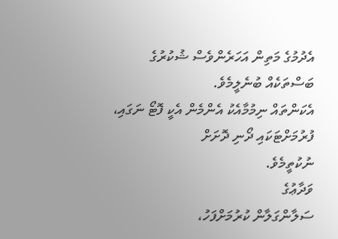އެދުމުގެ މަތިން އަހަރެންވެސް ޝުކުރުގެ ބަސްތަކެއް ބުނެލީމެވެ.
އެކަންތައް ނިމުމާއެކު އެންމެން އެކީ ފޮޓޯ ނަގައި، ފުރުމަށްޓަކައި ދޯނި ދޮށަށް
ނުކުތީމެވެ.
ވަދާޢުގެ
ސަލާންގަލާން ކުރުމަށްފަހު،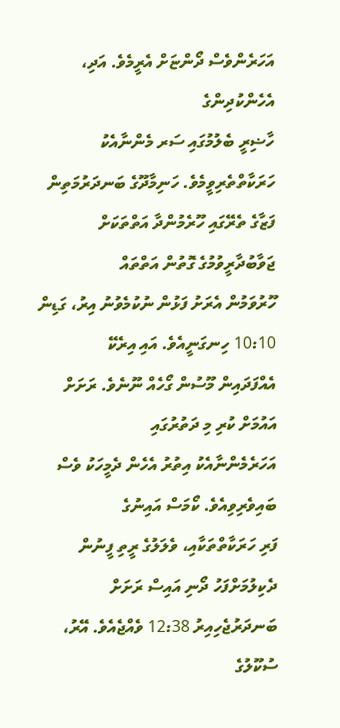އަހަރެންވެސް ދޯންޏަށް އެރީމެވެ. އަދި، އެހެންކުދިންގެ
ހާޟިރީ ބެލުމުގައި ސަރ މެންނާއެކު ހަރަކާތްތެރިވީމެވެ. ހަނިމާދޫގެ ބަނދަރުމަތިން
ފަޒާގެ ތެރޭގައި ހޫރެމުންދާ އަތްތަކަށް ޖަވާބުދާރީވުމުގެ ގޮތުން އަތްތައް
ހޫރުވަމުން އެރަށު ފަޅުން ނުކުމެވުނު އިރު، ގަޑިން 10:10 ހިނގަނީއެވެ. އައި އިރެކޭ
އެއްފަދައިން މޫސުން ގޯހެއް ނޫނެވެ. ރަށަށް އައުމަށް ކުރި މި ދަތުރުގައި
އަހަރެމެންނާއެކު އިތުރު އެހެން ދެމީހަކު ވެސް ބައިވެރިވިއެވެ. ކޯމަސް އައިނުގެ
ފަރި ހަރަކާތްތަކާއި، ވެލަލުގެ ރީތި ފީނުން ދެކިލުމަށްފަހު ދޯނި އައިސް ރަށަށް
ބަނދަރުޖެހިއިރު 12:38 ވެއްޖެއެވެ. އޭރު، ސުކޫލުގެ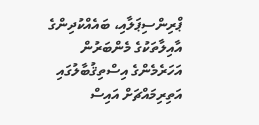ޕްރިންސިޕަލާއި، ބައެއްކުދިންގެ
އާއިލާތަކުގެ މެންބަރުން އަހަރެމެންގެ އިސްތިޤުބާލުގައި އަތިރިމައްޗަށް އައިސް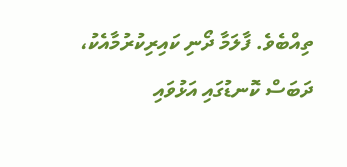ތިއްބެވެ. ފާލަމާ ދޯނި ކައިރިކުރުމާއެކު، ދަބަސް ކޮނޑުގައި އަޅުވައި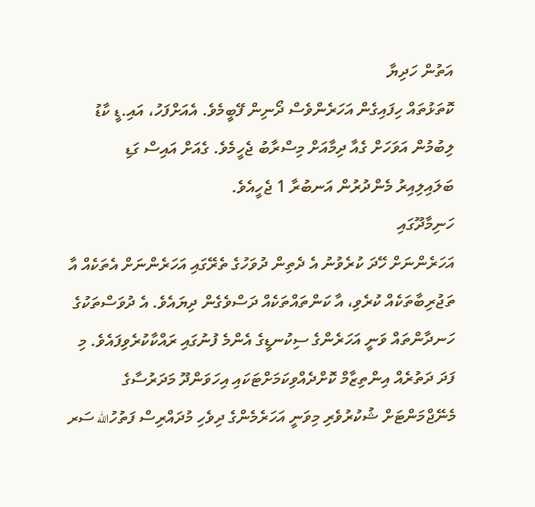އަތުން ހަދިޔާ
ކޮތަޅުތައް ހިފައިގެން އަހަރެންވެސް ދޯނިން ފޭބީމެވެ. އެއަށްފަހު، އައި.ޑީ ކާޑު
ލިބުމުން އަވަހަށް ގެއާ ދިމާއަށް މިސްރާބު ޖެހީމެވެ. ގެއަށް އައިސް ގަޑި
ބަލައިލިއިރު މެންދުރުން އަނބުރާ 1 ޖެހީއެވެ.
ހަނިމާދޫގައި
އަހަރެންނަށް ހޭދަ ކުރެވުނު އެ ދެތިން ދުވަހުގެ ތެރޭގައި އަހަރެންނަށް އެތަކެއް އާ
ތަޖުރިބާތަކެއް ކުރެވި، އާ ކަންތައްތަކެއް ދަސްވެގެން ދިޔައެވެ. އެ ދުވަސްތަކުގެ
ހަނދާންތައް ވަނީ އަހަރެންގެ ސިކުނޑީގެ އެންމެ ފުނުގައި ރައްކާކުރެވިފައެވެ. މި
ފަދަ ދަތުރެއް އިންތިޒާމް ކޮށްދެއްވިކަމަށްޓަކައި އިހަވަންދޫ މަދަރުސާގެ
މެނޭޖްމަންޓަށް ޝުކުރުވެރި މިވަނީ އަހަރެމެންގެ ދިވެހި މުދައްރިސް ފަތުހުالله ސަރ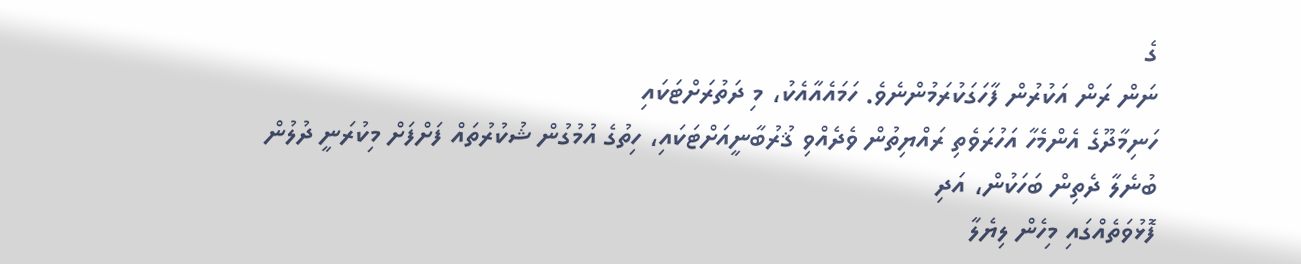ގެ
ނަން ރަން އަކުރުން ފާހަގަކުރަމުންނެވެ. ހަމައެއާއެކު، މި ދަތުރަށްޓަކައި
ހަނިމާދޫގެ އެންމެހާ އަހުރަވެތި ރައްޔިތުން ވެދެއްވި ޤުރުބާނީއަށްޓަކައި، ހިތުގެ އުމުގުން ޝުކުރުތައް ފަށްފަށް މިކުރަނީ ދުލުން
ބުނެލާ ދެތިން ބަހަކުން، އަދި
ފޮޅުވަތެއްގައި މިހެން ލިޔެލާ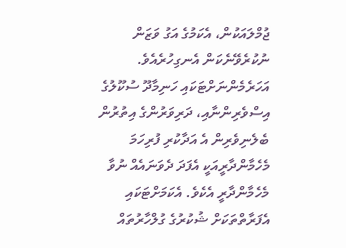ޖުމްލައަކުން، އެކަމުގެ އަގު ވަޒަން ނުކުރެވޭނެކަން އެނގިހުރެއެވެ.
އަހަރެމެންނަށްޓަކައި ހަނިމާދޫ ސުކޫލުގެ އިސްވެރިންނާއި، ދަރިވަރުންގެ އިތުރުން
ބެލެނިވެރިން އެ އަދާކުރި ފުރިހަމަ މެހެމާންދާރީއަކީ އެފަދަ ދެވަނައެއް ނުވާ
މެހެމާންދާރީ އެކެވެ. އެކަމަށްޓަކައި އެފަރާތްތަކަށް ޝުކުރުގެ ގުލްހާރުތައް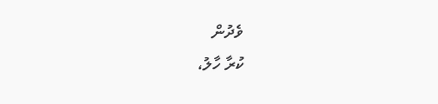ވެދުން
ކުރާ ހާލު،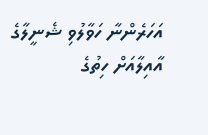އަހަރެންނާ ހަވާލުވި ޝެނީލާގެ އާއިލާއަށް ހިތުގެ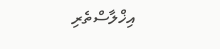އިޚްލާސްތެރި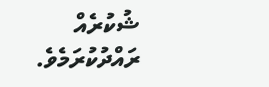ޝުކުރެއް
ރައްދުކުރަމެވެ.